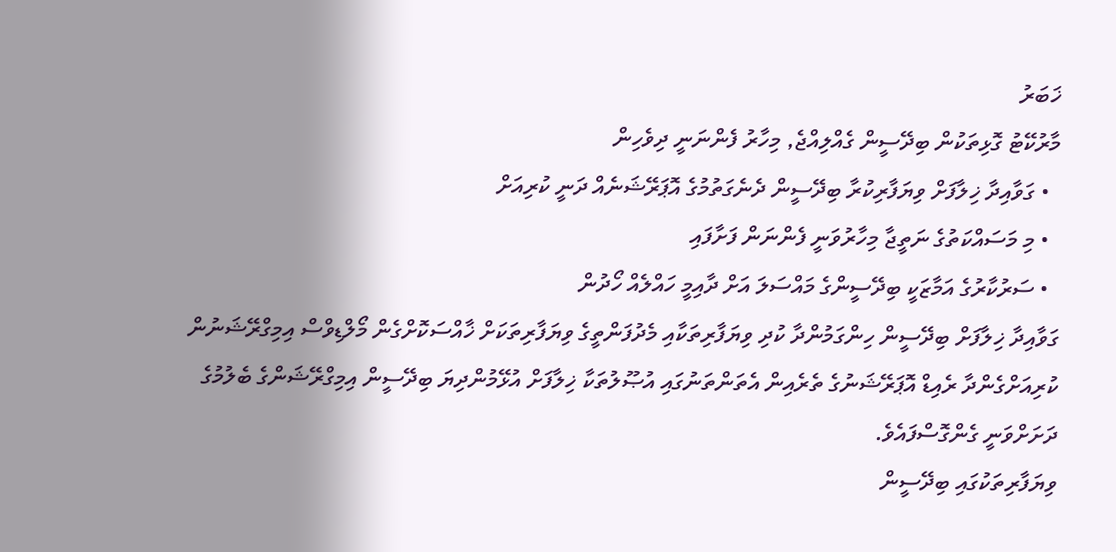ޚަބަރު
މާރުކޭޓު ގޮޅިތަކުން ބިދޭސީން ގެއްލިއްޖެ, މިހާރު ފެންނަނީ ދިވެހިން
  • ގަވާއިދާ ޚިލާފަށް ވިޔަފާރިކުރާ ބިދޭސީން ދެނެގަތުމުގެ އޮޕަރޭޝަނެއް ދަނީ ކުރިއަށް
  • މި މަސައްކަތުގެ ނަތީޖާ މިހާރުވަނީ ފެންނަން ފަށާފައި
  • ސަރުކާރުގެ އަމާޒަކީ ބިދޭސީންގެ މައްސަލަ އަށް ދާއިމީ ހައްލެއް ހޯދުން
ގަވާއިދާ ޚިލާފަށް ބިދޭސީން ހިންގަމުންދާ ކުދި ވިޔަފާރިތަކާއި މެދުފަންތީގެ ވިޔަފާރިތަކަށް ޚާއްސަކޮށްގެން މޯލްޑިވްސް އިމިގްރޭޝަނުން ކުރިއަށްގެންދާ ރެއިޑް އޮޕަރޭޝަނުގެ ތެރެއިން އެތަންތަނުގައި އުޞޫލުތަކާ ޚިލާފަށް އުޅޭމުންދިޔަ ބިދޭސީން އިމިގްރޭޝަންގެ ބެލުމުގެ ދަށަށްވަނީ ގެންގޮސްފައެވެ.
ވިޔަފާރިތަކުގައި ބިދޭސީން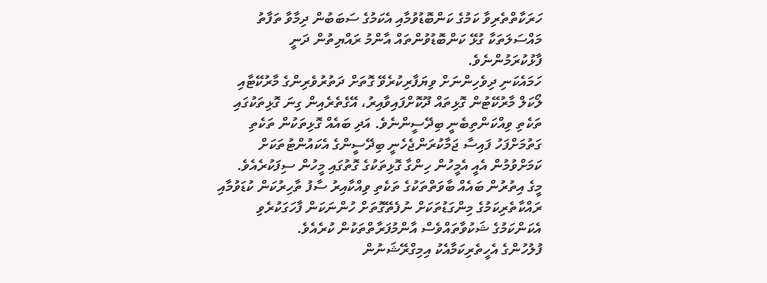ހަރަކާތްތެރިވާ ކަމުގެ ކަންބޮޑުވުމާއި އެކަމުގެ ސަބަބުން ދިމާވާ ތަފާތު މައްސަލަތަކާ ގުޅޭ ކަންބޮޑުވުންތައް އާންމު ރައްޔިތުން ދަނީ ފާޅުކުރަމުންނެވެ.
ހަމައެކަނި ދިވެހިންނަށް ވިޔަފާރިކުރެވޭ ގޮތަށް ދަތުރުވެރިންގެ މާރުކޭޓާއި ލޯކަލް މާރުކޭޓުން ގޮޅިތައް ދޫކޮށްފައިވާއިރު، އޭގެތެރެއިން ގިނަ ގޮޅިތަކުގައި ތަކެތި ވިއްކަންތިބެނީ ބިދޭސީންނެވެ. އަދި ބައެއް ގޮޅިތަކުން ތަކެތި ގަތުމަށްފަހު ފައިސާ ޖަމާކުރަންޖެހެނީ ބިދޭސީންގެ އެކައުންޓުތަކަށް ކަމަށްވުމުން އެއީ އެމީހުން ހިންގާ ގޮޅިތަކުގެ ގޮތުގައި މީހުން ސިފަކުރެއެވެ.
މީގެ އިތުރުން ބައެއް ބާވަތްތަކުގެ ތަކެތި ވިއްކާއިރު ސާފު ތާހިރުކަން ކުޑަވުމާއި ރައްކާތެރިކަމުގެ މިންގަޑުތަކަށް ނުފެތޭގޮތަށް ހުންނަކަން ފާހަގަކުރެވި އެކަންކަމުގެ ޝަކުވާތައްވެސް އާންމުފަރާތްތަކުން ކުރެއެވެ.
ފުލުހުންގެ އެހީތެރިކަމާއެކު އިމިގްރޭޝަނުން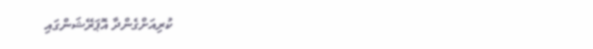ކުރިއަށްގެންދާ އޮޕަރޭޝަންގައި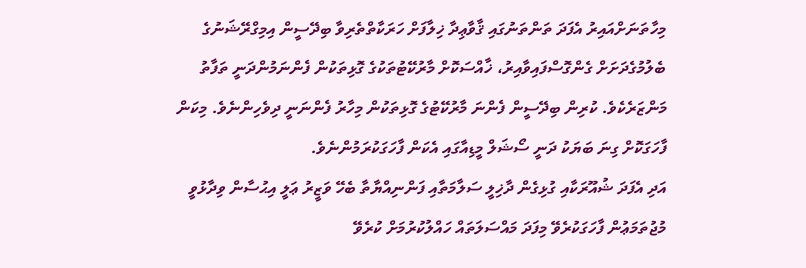މިހާތަނަށްއައިރު އެފަދަ ތަންތަނުގައި ޤާވާޢިދާ ޚިލާފަށް ހަރަކާތްތެރިވާ ބިދޭސީން އިމިގްރޭޝަނުގެ ބެލުމުގެދަށަށް ގެންގޮސްފައިވާއިރު، ޚާއްސަކޮށް މާރުކޭޓުތަކުގެ ގޮޅިތަކުން ފެންނަމުންދަނީ ތަފާތު މަންޒަރެކެވެ. ކުރިން ބިދޭސީން ފެންނަ މާރުކޭޓުގެ ގޮޅިތަކުން މިހާރު ފެންނަނީ ދިވެހިންނެވެ. މިކަން ފާހަގަކޮށް ގިނަ ބަޔަކު ދަނީ ސޯޝަލް މީޑިއާގައި އެކަން ފާހަގަކުރަމުންނެވެ.
އަދި އެފަދަ ޝުއޫރަކާއި ގުޅިގެން ދާޚިލީ ސަލާމަތާއި ފަންނިއްޔާތާ ބެހޭ ވަޒީރު ޢަލީ އިޙުސާން ވިދާޅުވީ މުޖުތަމަޢުން ފާހަގަކުރެވޭ މިފަދަ މައްސަލަތައް ހައްލުކުރުމަށް ކުރެވޭ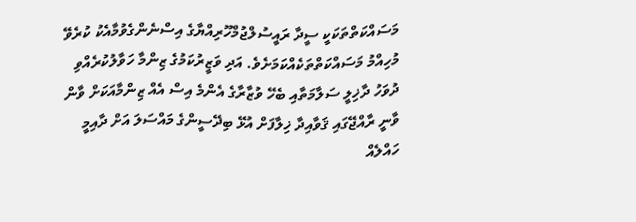މަސައްކަތްތަކަކީ ސީދާ ރައީސުލްޖުމްހޫރިއްޔާގެ އިސްނެންގެވުމާއެކު ކުރެވޭ މުހިއްމު މަސައްކަތްތަކެއްކަމަށެވެ. އަދި ވަޒީރުކަމުގެ ޒިންމާ ހަވާލުކުރެއްވި ދުވަހު ދާޚިލީ ސަލާމަތާއި ބެހޭ ވުޒާރާގެ އެންމެ އިސް އެއް ޒިންމާއަކަށް ވާން ވާނީ ރާއްޖޭގައި ޤަވާއިދާ ޚިލާފަށް އުޅޭ ބިދޭސީންގެ މައްސަލަ އަށް ދާއިމީ ހައްލެއް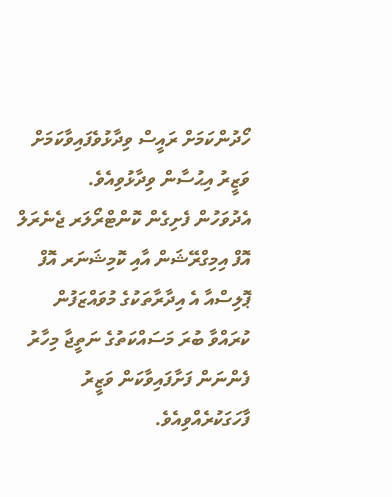ހޯދުންކަމަށް ރައީސް ވިދާޅުވެފައިވާކަމަށް ވަޒީރު އިޙުސާން ވިދާޅުވިއެވެ.
އެދުވަހުން ފެށިގެން ކޮންޓްރޯލަރ ޖެނެރަލް އޮފް އިމިގްރޭޝަން އާއި ކޮމިޝަނަރ އޮފް ޕޮލިސްއާ އެ އިދާރާތަކުގެ މުވައްޒަފުން ކުރައްވާ ބުރަ މަސައްކަތުގެ ނަތީޖާ މިހާރު ފެންނަން ފަށާފައިވާކަން ވަޒީރު ފާހަގަކުރެއްވިއެވެ.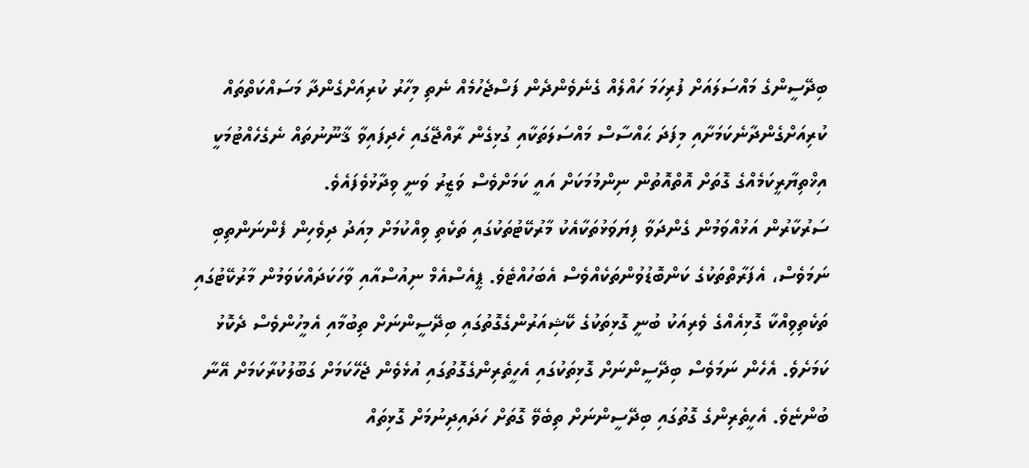ބިދޭސީންގެ މައްސަލައަށް ފުރިހަމަ ހައްލެއް ގެނެވެންދެން ފަސްޖެހުމެއް ނެތި މިހާރު ކުރިއަށްގެންދާ މަސައްކަތްތައް ކުރިއަށްގެންދާނެކަމަށާއި މިފަދަ ޙައްސާސް މައްސަލަތަކާއި ގުޅިގެން ރާއްޖޭގައި ހެދިފައިވާ ޤާނޫނުތައް ނެގެހެއްޓުމަކީ އިޚްތިޔާރީކަމެއްގެ ގޮތަށް އޮތްއޮތުން ނިންމުމަކަށް އައީ ކަމަށްވެސް ވަޒީރު ވަނީ ވިދާޅުވެފައެވެ.
ސަރުކާރުން އަޅުއްވަމުން ގެންދަވާ ފިޔަވަޅުތަކާއެކު މާރުކޭޓުތަކުގައި ތަކެތި ވިއްކުމަށް މިއަދު ދިވެހިން ފެންނަންތިބި ނަމަވެސް، އެފަރާތްތަކުގެ ކަންބޮޑުވުންތަކެއްވެސް އެބަހުއްޓެވެ. ޕީއެސްއެމް ނިއުސްއާއި ވާހަކަދައްކަވަމުން މާރުކޭޓުގައި ތަކެތިވިއްކާ ގޮޅިއެއްގެ ވެރިއަކު ބުނީ ގޮޅިތަކުގެ ކޭޝިއަރުންގެގޮތުގައި ބިދޭސީންނަށް ތިބުމާއި އެމީހުންވެސް ދެކޮޅު ކަމަށެވެ. އެހެން ނަމަވެސް ބިދޭސީންނަށް ގޮޅިތަކުގައި އެހީތެރިންގެގޮތުގައި އުޅެވެން ޖެހޭކަމަށް ގަބޫލުކުރާކަމަށް އޭނާ ބުންޏެވެ. އެހީތެރިންގެ ގޮތުގައި ބިދޭސީންނަށް ތިބެވޭ ގޮތަށް ހަދައިދިނުމަށް ގޮޅިތައް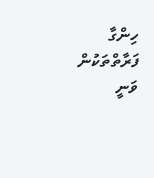ހިންގާ ފަރާތްތަކުން ވަނީ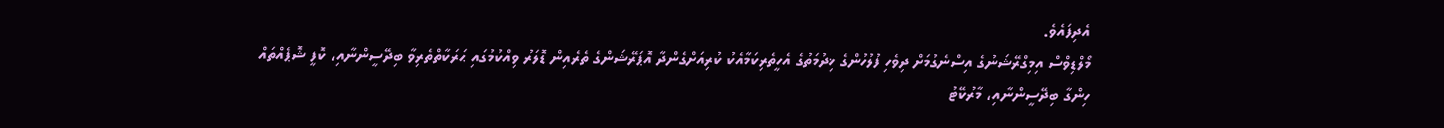އެދިފައެވެ.
މޯލްޑިވްސް އިމިގްރޭޝަނުގެ އިސްނެގުމަށް ދިވެހި ފުލުހުންގެ ޚިދުމަތުގެ އެހީތެރިކަމާއެކު ކުރިއަށްގެންދާ އޮޕަރޭޝަންގެ ތެރެއިން ޑޮލަރު ވިއްކުމުގައި ޙަރަކާތްތެރިވާ ބިދޭސީންނާއި، ކޮފީ ޝޮޕެއްތައް ހިންގާ ބިދޭސީންނާއި، މާރުކޭޓު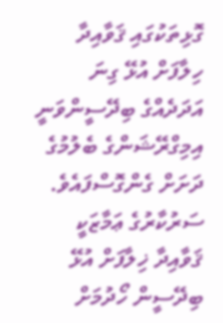ގޮޅިތަކުގައި ޤަވާއިދާ ހިލާފަށް އުޅޭ ގިނަ އަދަދެއްގެ ބިދޭސީންވަނީ އިމިގްރޭޝަންގެ ބެލުމުގެ ދަށަށް ގެންގޮސްފައެވެ.
ސަރުކާރުގެ ޢަމާޒަކީ ޤަވާއިދާ ޚިލާފަށް އުޅޭ ބިދޭސީން ހޯދުމަށް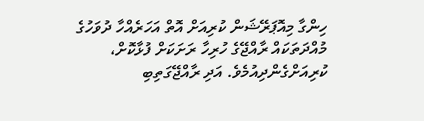ހިންގާ މިއޮޕަރޭޝަން ކުރިއަށް އޮތް އަހަރެއްހާ ދުވަހުގެ މުއްދަތަކައް ރާއްޖޭގެ ހުރިހާ ރަށަކަށް ފުޅާކޮށް، ކުރިއަށްގެންދިއުމެވެ. އަދި ރާއްޖޭގަތިބި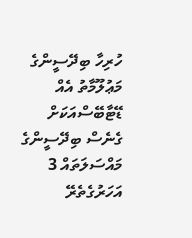ހުރިހާ ބިދޭސީންގެ މަޢުލޫމާތު އެއް ޑޭޓާބޭސްއަކަށް ގެނެސް ބިދޭސީންގެ މައްސަލަތައް 3 އަހަރުގެތެރޭ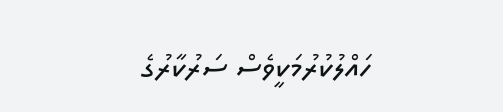ހައްލުކުރުމަކީވެސް ސަރުކާރުގެ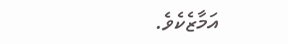އަމާޒެކެވެ.